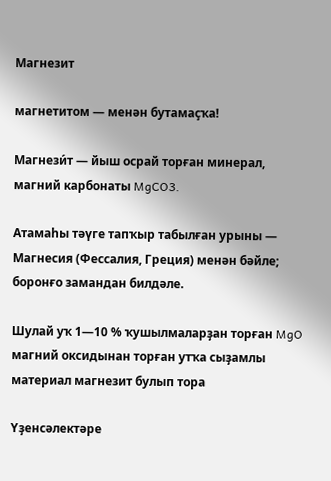Магнезит

магнетитом — менән бутамаҫҡа!

Магнези́т — йыш осрай торған минерал, магний карбонаты MgCO3.

Атамаһы тәүге тапҡыр табылған урыны — Магнесия (Фессалия, Греция) менән бәйле; боронғо замандан билдәле.

Шулай уҡ 1—10 % ҡушылмаларҙан торған MgO магний оксидынан торған утҡа сыҙамлы материал магнезит булып тора

Үҙенсәлектәре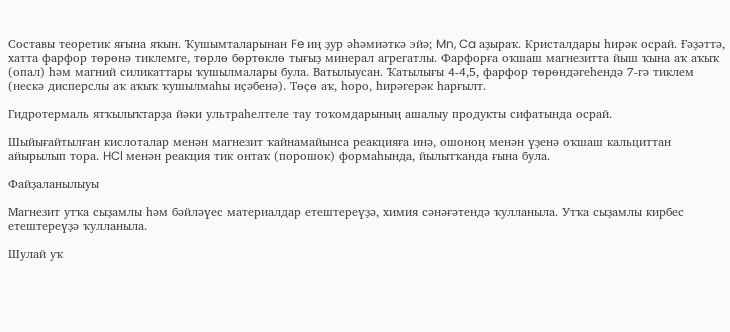Составы теоретик яғына яҡын. Ҡушымталарынан Fe иң ҙур әһәмиәткә эйә; Mn, Ca аҙыраҡ. Кристалдары һирәк осрай. Ғәҙәттә, хатта фарфор төрөнә тиклемге, төрлө бөртөклө тығыҙ минерал агрегатлы. Фарфорға оҡшаш магнезитта йыш ҡына аҡ аҡыҡ (опал) һәм магний силикаттары ҡушылмалары була. Ватылыусан. Ҡатылығы 4-4,5, фарфор төрөндәгеһендә 7-гә тиклем (нескә дисперслы аҡ аҡыҡ ҡушылмаһы иҫәбенә). Төҫө аҡ, һоро, һирәгерәк һарғылт.

Гидротермаль ятҡылыҡтарҙа йәки ультраһелтеле тау тоҡомдарының ашалыу продукты сифатында осрай.

Шыйығайтылған кислоталар менән магнезит ҡайнамайынса реакцияға инә, ошоноң менән үҙенә оҡшаш кальциттан айырылып тора. HCl менән реакция тик онтаҡ (порошок) формаһында, йылытҡанда ғына була.

Файҙаланылыуы

Магнезит утҡа сыҙамлы һәм бәйләүес материалдар етештереүҙә, химия сәнәғәтендә ҡулланыла. Утҡа сыҙамлы кирбес етештереүҙә ҡулланыла.

Шулай уҡ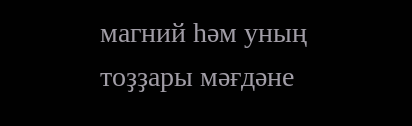магний һәм уның тоҙҙары мәғдәне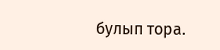булып тора.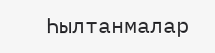Һылтанмалар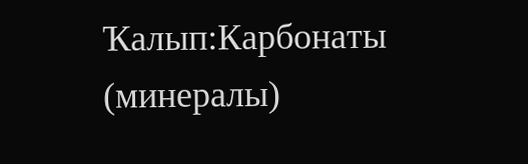Ҡалып:Карбонаты (минералы)